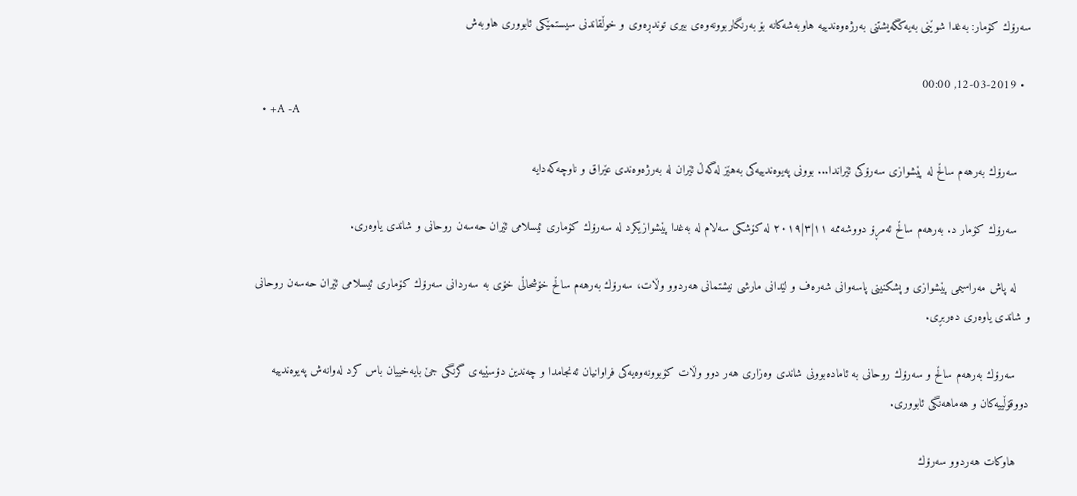سه‌رۆك كۆمار: به‌غدا شوێنی به‌یه‌كگه‌یشتنی به‌رژه‌وه‌ندییه‌ هاوبه‌شه‌كانه‌ بۆ به‌رنگاربوونه‌وه‌ی بیری توندڕه‌وی و خوڵقاندنی سیستمێكی ئابووری هاوبه‌ش

  • 12-03-2019, 00:00
  • +A -A

    سه‌رۆك به‌رهه‌م ساڵح له ‌پێشوازی سه‌رۆكی ئێراندا... بوونی په‌یوه‌ندییه‌كی به‌هێز له‌گه‌ڵ ئێران له ‌به‌رژه‌وه‌ندی عێراق و ناوچه‌كه‌دایه‌

    سه‌رۆك كۆمار د. به‌رهه‌م ساڵح ئه‌مڕۆ دووشه‌ممه‌ ١١|٣|٢٠١٩ له ‌كۆشكی سه‌لام له ‌به‌غدا پێشوازیكرد له‌ سه‌رۆك كۆماری ئیسلامی ئێران حه‌سه‌ن روحانی و شاندی یاوه‌ری.

    له ‌پاش مه‌راسیمی پێشوازی و پشكنینی پاسه‌وانی شه‌ره‌ف و لێدانی مارشی نیشتمانی هه‌ردوو وڵات، سه‌رۆك به‌رهه‌م ساڵح خۆشحاڵی خۆی به ‌سه‌ردانی سه‌رۆك كۆماری ئیسلامی ئێران حه‌سه‌ن روحانی و شاندی یاوه‌ری ده‌ربڕی.

    سه‌رۆك به‌رهه‌م ساڵح و سه‌رۆك روحانی به‌ ئاماده‌بوونی شاندی وه‌زاری هه‌ر دوو وڵات كۆبوونه‌وه‌یه‌كی فراوانیان ئه‌نجامدا و چه‌ندین دۆسێیه‌ی گرنگی جێ بایه‌خییان باس كرد له‌وانه‌ش په‌یوه‌ندییه‌ دووقۆڵییه‌كان و هه‌ماهه‌نگی ئابووری.

    هاوكات هه‌ردوو سه‌رۆك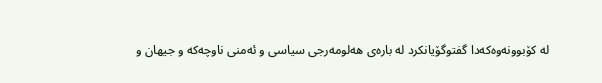له ‌كۆبوونه‌وه‌كه‌دا گفتوگۆیانكرد له‌ باره‌ی هه‌لومه‌رجی سیاسی و ئه‌منی ناوچه‌كه‌ و جیهان و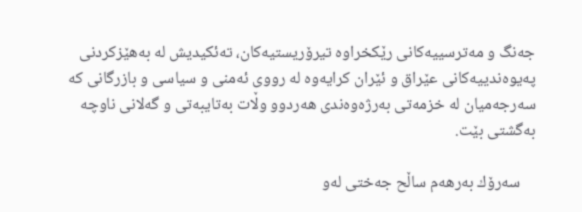جه‌نگ و مه‌ترسییه‌كانی رێكخراوه‌‌ تیرۆریستیه‌كان، ته‌ئكیدیش له ‌به‌هێزكردنی په‌یوه‌ندییه‌كانی عێراق و ئێران كرایه‌وه‌ له ‌رووی ئه‌منی و سیاسی و بازرگانی كه‌ سه‌رجه‌میان له ‌خزمه‌تی به‌رژه‌وه‌ندی هه‌ردوو وڵات به‌تایبه‌تی و گه‌لانی ناوچه‌ به‌گشتی بێت.

    سه‌رۆك به‌رهه‌م ساڵح جه‌ختی له‌و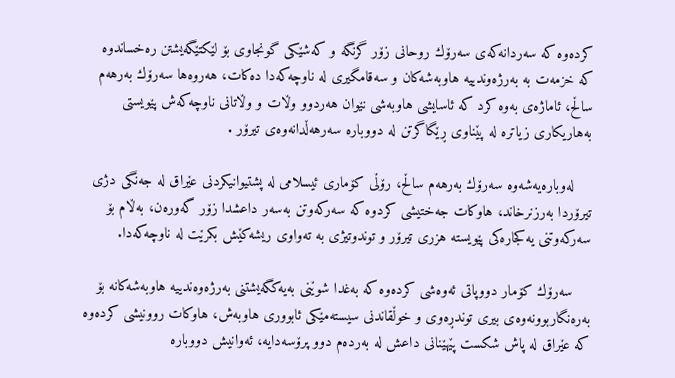كرده‌وه‌ كه‌ سه‌ردانه‌كه‌ی سه‌رۆك روحانی زۆر گرنگه‌ و كه‌شێكی گونجاوی بۆ لێكتێگه‌یشتن ره‌خساندوه‌ كه ‌خزمه‌ت به‌ به‌رژه‌وندییه‌ هاوبه‌شه‌كان و سه‌قامگیری له ‌ناوچه‌كه‌دا ده‌كات، هه‌روه‌ها سه‌رۆك به‌رهه‌م ساڵح، ئاماژه‌ی به‌وه ‌كرد كه‌ ئاسایشی هاوبه‌شی نێوان هه‌ردوو وڵات و وڵاتانی ناوچه‌كه‌ش پێویستی به‌هاریكاری زیاتره‌ له ‌پێناوی ڕێگاگرتن له ‌دووباره‌ سه‌رهه‌ڵدانه‌وه‌ی تیرۆر .

    له‌وباره‌یه‌شه‌وه‌ سه‌رۆك به‌رهه‌م ساڵح، رۆڵی كۆماری ئیسلامی له‌ پشتیوانیكردنی عێراق له ‌جه‌نگی دژی تیرۆردا به‌رزنرخاند، هاوكات جه‌ختیشی كردوه‌ كه‌ سه‌ركه‌وتن به‌سه‌ر داعشدا زۆر گه‌وره‌ن، به‌ڵام بۆ سه‌ركه‌وتنی یه‌كجاره‌كی پێویسته‌ هزری تیرۆر و توندوتیژی به ‌ته‌واوی ریشه‌كێش بكرێت له ‌ناوچه‌كه‌دا.

    سه‌رۆك كۆمار دووپاتی ئه‌وه‌شی كرده‌وه‌ كه ‌به‌غدا شوێنی به‌یه‌كگه‌یشتنی به‌رژه‌وه‌ندییه‌ هاوبه‌شه‌كانه‌ بۆ به‌ره‌نگاربوونه‌وه‌ی بیری توندڕه‌وی و خوڵقاندنی سیسته‌مێكی ئابووری هاوبه‌ش، هاوكات روونیشی كرده‌وه‌ كه ‌عێراق له ‌پاش شكست پێهێنانی داعش له‌ به‌رده‌م دوو پرۆسه‌دایه‌، ئه‌وانیش دووباره‌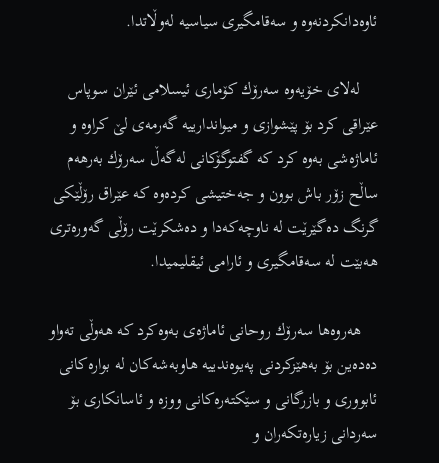ئاوه‌دانكردنه‌وه‌ و سه‌قامگیری سیاسیه‌ له‌وڵاتدا.

    له‌لای خۆیه‌وه‌ سه‌رۆك كۆماری ئیسلامی ئێران سوپاس عێراقی كرد بۆ پێشوازی و میواندارییه‌ گه‌رمه‌ی لێ كراوه‌ و ئاماژه‌شی به‌وه‌ كرد كه‌ گفتوگۆكانی له‌گه‌ڵ سه‌رۆك به‌رهه‌م ساڵح زۆر باش بوون و جه‌ختیشی كرده‌وه‌ كه ‌عێراق رۆڵێكی گرنگ ده‌گێرێت له ‌ناوچه‌كه‌دا و ده‌شكرێت رۆڵی گه‌وره‌تری هه‌بێت له ‌سه‌قامگیری و ئارامی ئیقلیمیدا.

    هه‌روه‌ها سه‌رۆك روحانی ئاماژه‌ی به‌وه‌كرد كه ‌هه‌وڵی ته‌واو ده‌ده‌ین بۆ به‌هێزكردنی په‌یوه‌ندییه‌ هاوبه‌شه‌كان له ‌بواره‌كانی ئابووری و بازرگانی و سێكته‌ره‌كانی ووزه‌ و ئاسانكاری بۆ سه‌ردانی زیاره‌تكه‌ران و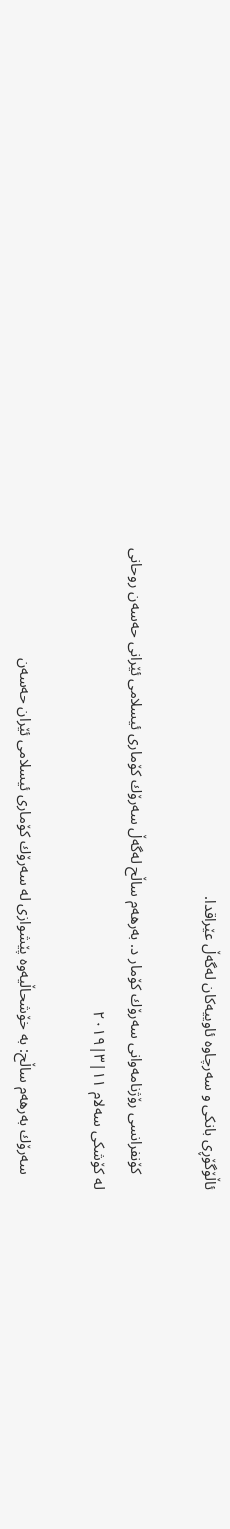ئاڵۆگۆڕی بانكی و سه‌رچاوه‌ ئاوییه‌كان له‌گه‌ڵ عێراقدا.

    كۆنفرانسی رۆژنامه‌وانی سه‌رۆك كۆمار د. به‌رهه‌م ساڵح له‌گه‌ڵ سه‌رۆك كۆماری ئیسلامی ئێرانی حه‌سه‌ن روحانی له‌ كۆشكی سه‌لام ١١|٣|٢٠١٩

    سه‌رۆك به‌رهه‌م ساڵح: به‌ خۆشحاڵیه‌وه‌ پێشوازی له‌ سه‌رۆك كۆماری ئیسلامی ئێران حه‌سه‌ن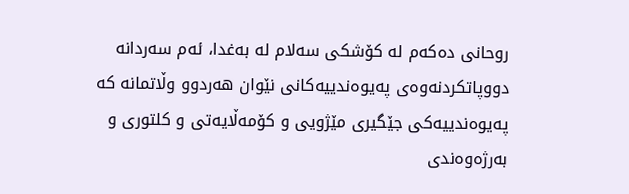روحانی ده‌كه‌م له‌ كۆشكی سه‌لام له‌ به‌غدا، ئه‌م سه‌ردانه‌ دووپاتكردنه‌وه‌ی په‌یوه‌ندییه‌كانی نێوان هه‌ردوو وڵاتمانه‌ كه‌ په‌یوه‌ندییه‌كی جێگیری مێژویی و كۆمه‌ڵایه‌تی و كلتوری و به‌رژه‌وه‌ندی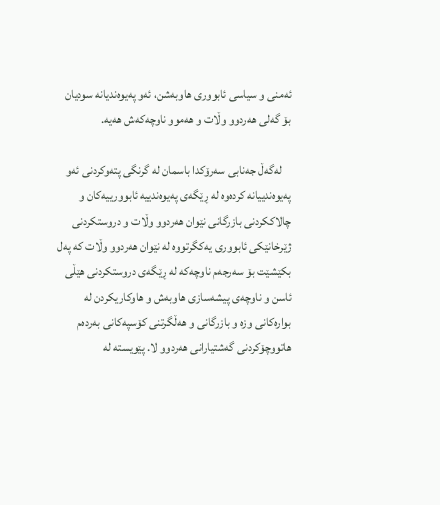ئه‌منی و سیاسی ئابووری هاوبه‌شن، ئه‌و په‌یوه‌ندیانه‌ سودیان بۆ گه‌لی هه‌ردوو وڵات و هه‌موو ناوچه‌كه‌ش هه‌یه‌.

    له‌گه‌ڵ جه‌نابی سه‌رۆكدا باسمان له‌ گرنگی پته‌وكردنی ئه‌و په‌یوه‌ندییانه‌ كرده‌وه‌ له‌ ڕێگه‌ی په‌یوه‌ندییه‌ ئابوورییه‌كان و چالاككردنی بازرگانی نێوان هه‌ردوو وڵات و دروستكردنی ژێرخانێكی ئابووری یه‌كگرتووه‌ له‌ نێوان هه‌ردوو وڵات که‌ په‌ل بكێشێت بۆ سه‌رجه‌م ناوچه‌كه‌ له‌ ڕێگه‌ی دروستکردنی هێڵی ئاسن و ناوچه‌ی پیشه‌سازی هاوبه‌ش و هاوكاریكردن له‌ بواره‌كانی وزه‌ و بازرگانی و هه‌ڵگرتنی كۆسپه‌كانی به‌رده‌م هاتووچۆكردنی گه‌شتیارانی هه‌ردوو لا. پێویسته‌ له‌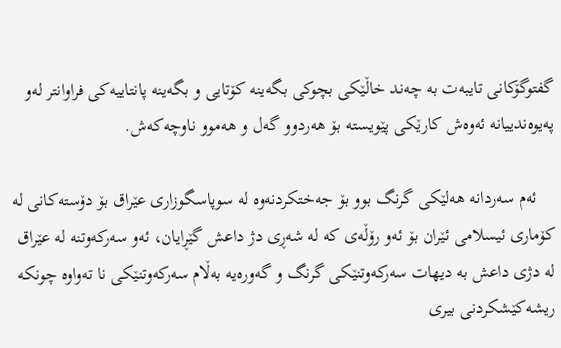گفتوگۆكانی تایبه‌ت به‌ چه‌ند خاڵێكی بچوكی بگه‌ینه‌ كۆتایی و بگه‌ینه‌ پانتاییه‌كی فراوانتر له‌و په‌یوه‌ندییانه‌ ئه‌وه‌ش كارێكی پێویسته‌ بۆ هه‌ردوو گه‌ل و هه‌موو ناوچه‌كه‌ش.

    ئه‌م سه‌ردانه‌ هه‌لێكی گرنگ بوو بۆ جه‌ختكردنه‌وه‌ له‌ سوپاسگوزاری عێراق بۆ دۆسته‌كانی له‌ كۆماری ئیسلامی ئێران بۆ ئه‌و رۆڵه‌ی كه‌ له‌ شه‌ڕی دژ داعش گێڕایان، ئه‌و سه‌ركه‌وتنه‌ له‌ عێراق له‌ دژی داعش به‌ دیهات سه‌ركه‌وتنێكی گرنگ و گه‌وره‌یه‌ به‌ڵام سه‌ركه‌وتنێكی نا ته‌واوه‌ چونكه‌ ریشه‌كێشكردنی بیری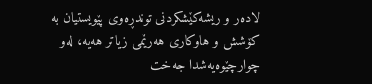لاده‌ر و ریشه‌كێشكردنی توندڕه‌وی پێویستیان به‌ كۆشش و هاوكاری هه‌رێمی زیاتر هه‌یه‌، له‌و چوارچێوه‌یه‌شدا جه‌خت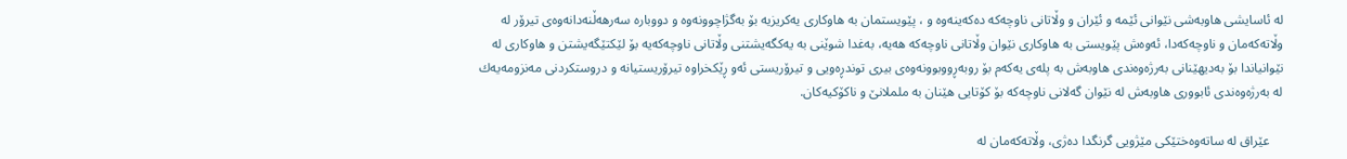له‌ ئاسایشی هاوبه‌شی نێوانی ئێمه‌ و ئێران و وڵاتانی ناوچه‌كه‌ ده‌كه‌ینه‌وه‌ و ، پێویستمان به‌ هاوكاری یه‌كریزیه‌ بۆ به‌گژاچوونه‌وه‌ و دووباره‌ سه‌رهه‌ڵنەدانه‌وه‌ی تیرۆر له‌ وڵاته‌كه‌مان و ناوچه‌كه‌دا، ئه‌وه‌ش پێویستی به‌ هاوكاری نێوان وڵاتانی ناوچه‌كه‌ هه‌یه‌، به‌غدا شوێنی به‌ یه‌كگه‌یشتنی وڵاتانی ناوچه‌كه‌یه‌ بۆ لێكتێگه‌یشتن و هاوكاری له‌ نێوانیاندا بۆ به‌دیهێنانی به‌رژه‌وه‌ندی هاوبه‌ش به‌ پله‌ی یه‌كه‌م بۆ روبه‌ڕووبوونه‌وه‌ی بیری توندڕه‌ویی و تیرۆریستی ئه‌و ڕێكخراوه‌ تیرۆریستیانه‌ و دروستكردنی مه‌نزومه‌یه‌ك له‌ به‌رژه‌وه‌ندی ئابووری هاوبه‌ش له‌ نێوان گه‌لانی ناوچه‌كه‌ بۆ كۆتایی هێنان به‌ ململانێ و ناكۆكیه‌كان.

    عێراق له‌ ساته‌وه‌ختێكی مێژویی گرنگدا ده‌ژی، وڵاته‌كه‌مان له‌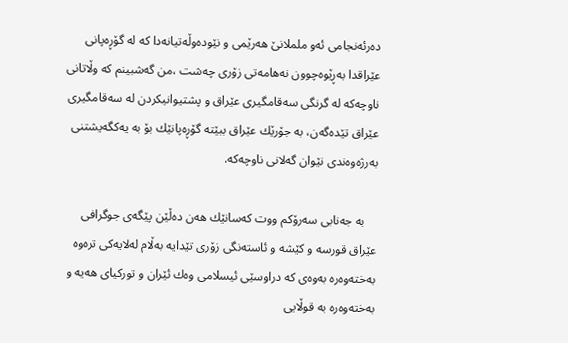ده‌رئه‌نجامی ئه‌و ململانێ هه‌رێمی و نێوده‌وڵه‌تیانه‌دا كه‌ له‌ گۆڕه‌پانی عێراقدا به‌ڕێوه‌چوون نه‌هامه‌تی زۆری چه‌شت ،من گه‌شبینم كه‌ وڵاتانی ناوچه‌كه‌ له‌ گرنگی سه‌قامگیری عێراق و پشتیوانیكردن له‌ سه‌قامگیری عێراق تێده‌گه‌ن، به‌ جۆرێك عێراق ببێته‌ گۆڕه‌پانێك بۆ به‌ یه‌كگه‌یشتنی به‌رژه‌وه‌ندی نێوان گه‌لانی ناوچه‌كه‌.

    به‌ جه‌نابی سه‌رۆكم ووت كه‌سانێك هه‌ن ده‌ڵێن پێگه‌ی جوگرافی عێراق قورسه‌ و كێشه‌ و ئاسته‌نگی زۆری تێدایه‌ به‌ڵام له‌لایه‌كی تره‌وه‌ به‌خته‌وه‌ره‌ به‌وه‌ی كه‌ دراوسێی ئیسلامی وه‌ك ئێران و توركیای هه‌یه‌ و به‌خته‌وه‌ره‌ به‌ قوڵایی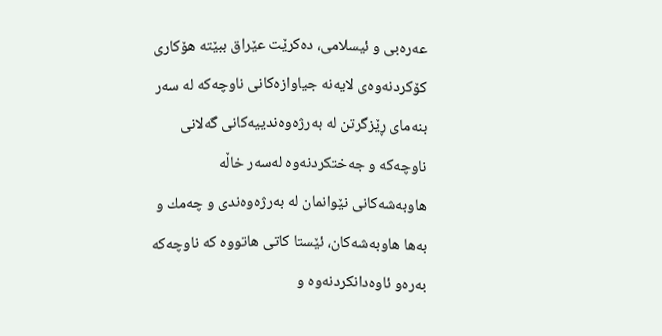عه‌ره‌بی و ئیسلامی، ده‌كرێت عێراق ببێته‌ هۆكاری كۆكردنه‌وه‌ی لایه‌نه‌ جیاوازه‌كانی ناوچه‌كه‌ له‌ سه‌ر بنه‌مای ڕێزگرتن له‌ به‌رژه‌وه‌ندییه‌كانی گه‌لانی ناوچه‌كه‌ و جه‌ختكردنه‌وه‌ له‌سه‌ر خاڵه‌ هاوبه‌شه‌كانی نێوانمان له‌ به‌رژه‌وه‌ندی و چه‌مك و به‌ها هاوبه‌شه‌كان، ئێستا كاتی هاتووه‌ كه‌ ناوچه‌كه‌ به‌ره‌و ئاوه‌دانكردنه‌وه‌ و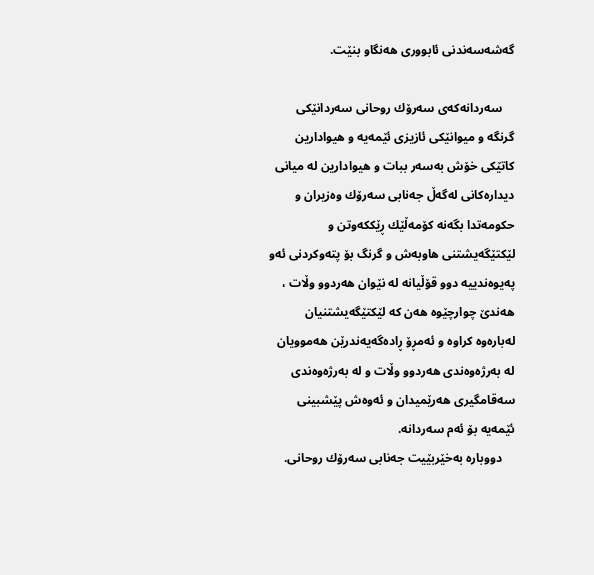گه‌شه‌سه‌ندنی ئابووری هه‌نگاو بنێت.

    سه‌ردانه‌كه‌ی سه‌رۆك روحانی سه‌ردانێكی گرنگه‌ و میوانێكی ئازیزی ئێمه‌یه‌ و هیوادارین كاتێكی خۆش به‌سه‌ر ببات و هیوادارین له‌ میانی دیداره‌كانی له‌گه‌ڵ جه‌نابی سه‌رۆك وه‌زیران و حكومه‌تدا بگه‌نه‌ كۆمه‌ڵێك ڕێككه‌وتن و لێكتێگه‌یشتنی هاوبه‌ش و گرنگ بۆ پته‌وكردنی ئه‌و په‌یوه‌ندییه‌ دوو قۆڵیانه‌ له‌ نێوان هه‌ردوو وڵات ، هه‌ندێ چوارچێوه‌ هه‌ن كه‌ لێكتێگه‌یشتنیان له‌باره‌وه‌ كراوه‌ و ئه‌مڕۆ ڕاده‌گه‌یه‌ندرێن هه‌موویان له‌ به‌رژه‌وه‌ندی هه‌ردوو وڵات و له‌ به‌رژه‌وه‌ندی سه‌قامگیری هه‌رێمیدان و ئه‌وه‌ش پێشبینی ئێمه‌یه‌ بۆ ئه‌م سه‌ردانه‌.
    دووباره‌ به‌خێربێیت جه‌نابی سه‌رۆك روحانی.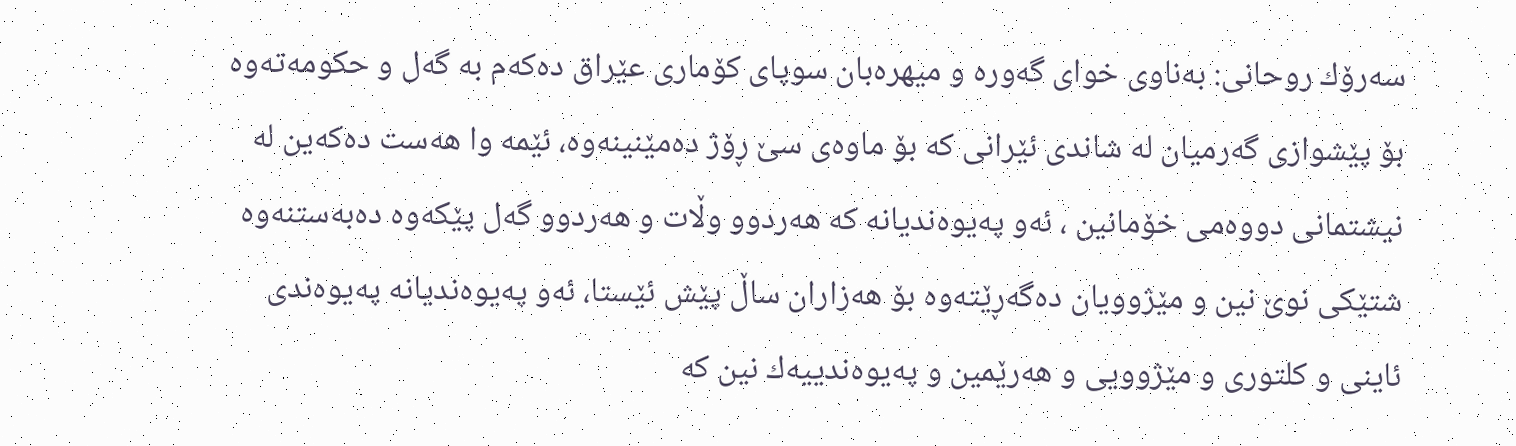سه‌رۆك روحانی: به‌ناوی خوای گه‌وره‌ و میهره‌بان سوپای كۆماری عێراق ده‌كه‌م به‌ گه‌ل و حكومه‌ته‌وه‌ بۆ پێشوازی گه‌رمیان له‌ شاندی ئێرانی كه‌ بۆ ماوه‌ی سێ ڕۆژ ده‌مێنینه‌وه‌، ئێمه‌ وا هه‌ست ده‌كه‌ین له‌ نیشتمانی دووه‌می خۆمانین ، ئه‌و په‌یوه‌ندیانه‌ كه‌ هه‌ردوو وڵات و هه‌ردوو گه‌ل پێكه‌وه‌ ده‌به‌ستنه‌وه‌ شتێكی نوێ نین و مێژوویان ده‌گه‌ڕێته‌وه‌ بۆ هه‌زاران ساڵ پێش ئێستا، ئه‌و په‌یوه‌ندیانه‌ په‌یوه‌ندی ئاینی و كلتوری و مێژوویی و هه‌رێمین و په‌یوه‌ندییه‌ك نین كه‌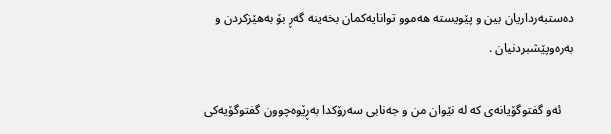ده‌ستبه‌رداریان بین و پێویسته‌ هه‌موو توانایه‌كمان بخه‌ینه‌ گه‌ڕ بۆ به‌هێزكردن و به‌ره‌وپێشبردنیان .

    ئه‌و گفتوگۆیانه‌ی كه‌ له‌ نێوان من و جه‌نابی سه‌رۆكدا به‌ڕێوه‌چوون گفتوگۆیه‌كی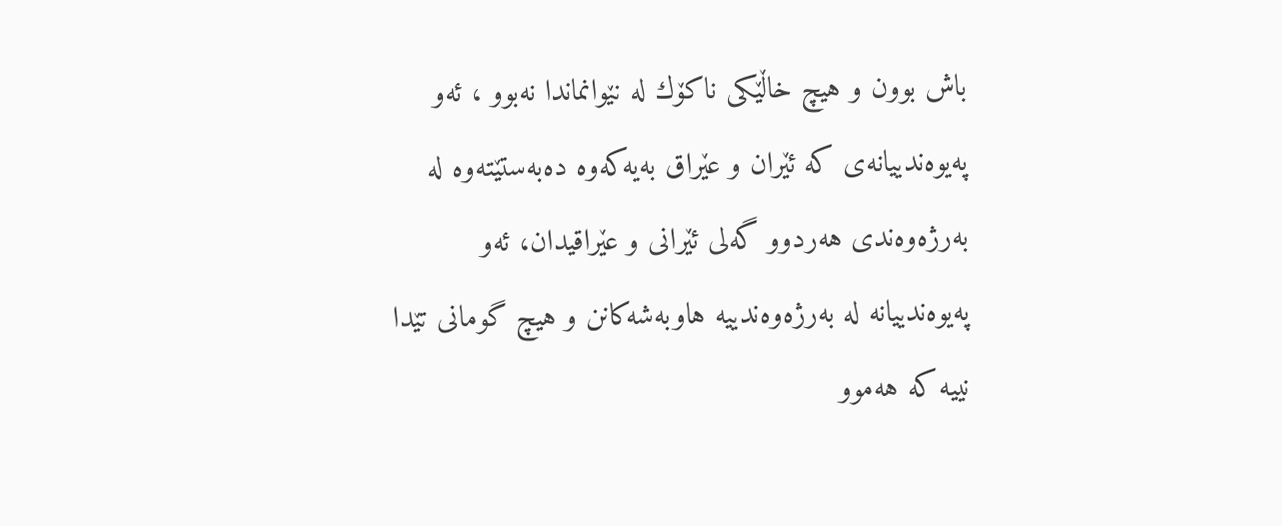باش بوون و هیچ خاڵێكی ناكۆك له‌ نێوانماندا نه‌بوو ، ئه‌و په‌یوه‌ندییانه‌ی كه‌ ئێران و عێراق به‌یه‌كه‌وه‌ ده‌به‌ستێته‌وه‌ له‌ به‌رژه‌وه‌ندی هه‌ردوو گه‌لی ئێرانی و عێراقیدان، ئه‌و په‌یوه‌ندییانه‌ له‌ به‌رژه‌وه‌ندییه‌ هاوبه‌شه‌كانن و هیچ گومانی تێدا نییه‌ كه‌ هه‌موو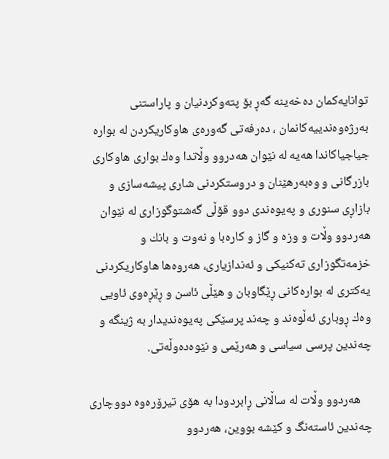توانایه‌كمان ده‌خه‌ینه‌ گه‌ڕ بۆ پته‌وكردنیان و پاراستنی به‌رژه‌وه‌ندییه‌كانمان ، ده‌رفه‌تی گه‌وره‌ی هاوكاریكردن له‌ بواره‌ جیاجیاكاندا هه‌یه‌ له‌ نێوان هه‌دروو وڵاتدا وه‌ك بواری هاوكاری بازرگانی و وه‌به‌رهێنان و دروستكردنی شاری پیشه‌سازی و بازاڕی سنوری و په‌یوه‌ندی دوو قۆڵی گه‌شتوگوزاری له‌ نێوان هه‌ردوو وڵات و وزه‌ و گاز و كاره‌با و نه‌وت و بانك و خزمه‌تگوزاری ته‌كنیكی و ئه‌ندازیاری، هه‌روه‌ها هاوكاریكردنی یه‌كتری له‌ بواره‌كانی ڕێگاوبان و هێڵی ئاسن و ڕێڕه‌وی ئاویی وه‌ك ڕوباری ئه‌ڵوه‌ند و چه‌ند پرسێكی په‌یوه‌ندیدار به‌ ژینگه‌ و چه‌ندین پرسی سیاسی و هه‌رێمی و نێوه‌ده‌وڵه‌تی.

    هه‌ردوو وڵات له‌ ساڵانی ڕابردودا به‌ هۆی تیرۆره‌وه‌ دووچاری چه‌ندین ئاسته‌نگ و كێشه‌ بووین، هه‌ردوو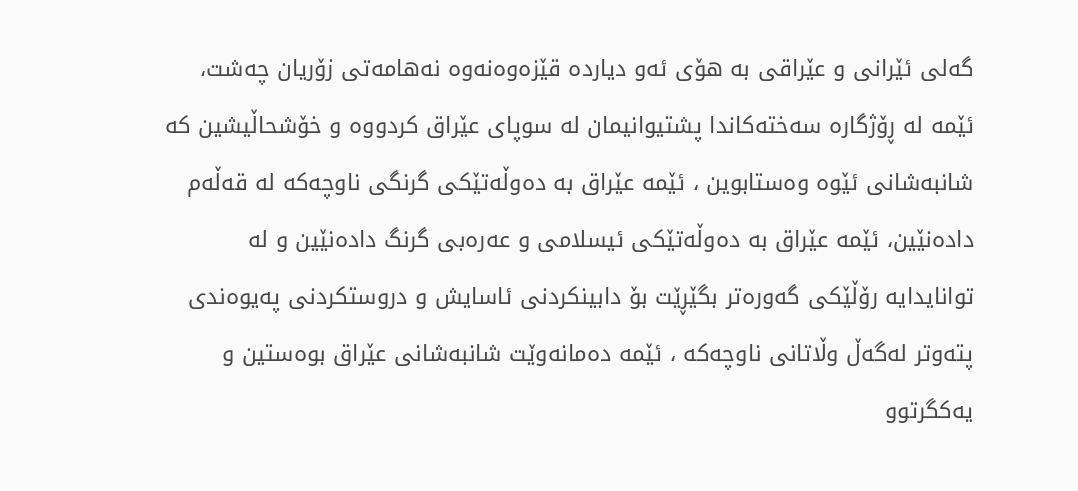گه‌لی ئێرانی و عێراقی به‌ هۆی ئه‌و دیارده‌ قێزه‌وه‌نه‌وه‌ نه‌هامه‌تی زۆریان چه‌شت، ئێمه‌ له‌ ڕۆژگاره‌ سه‌خته‌كاندا پشتیوانیمان له‌ سوپای عێراق كردووه‌ و خۆشحاڵیشین كه‌ شانبه‌شانی ئێوه‌ وه‌ستابوین ، ئێمه‌ عێراق به‌ ده‌وڵه‌تێكی گرنگی ناوچه‌كه‌ له‌ قه‌ڵه‌م داده‌نێین، ئێمه‌ عێراق به‌ ده‌وڵه‌تێكی ئیسلامی و عه‌ره‌بی گرنگ داده‌نێین و له‌ توانایدایه‌ رۆڵێكی گه‌وره‌تر بگێڕێت بۆ دابینكردنی ئاسایش و دروستكردنی په‌یوه‌ندی پته‌وتر له‌گه‌ڵ وڵاتانی ناوچه‌كه‌ ، ئێمه‌ ده‌مانه‌وێت شانبه‌شانی عێراق بوه‌ستین و یه‌كگرتوو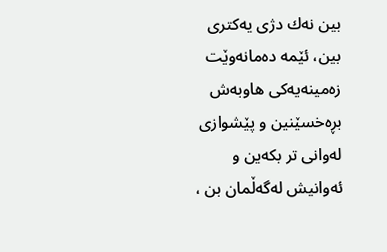بین نه‌ك دژی یه‌كتری بین، ئێمه‌ ده‌مانه‌وێت زه‌مینه‌یه‌كی هاوبه‌ش بڕه‌خسێنین و پێشوازی له‌وانی تر بكه‌ین و ئه‌وانیش له‌گه‌ڵمان بن ،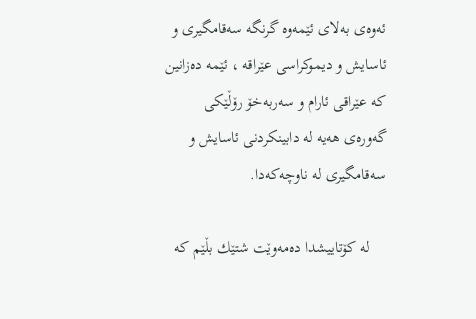ئه‌وه‌ی به‌لای ئێمه‌وه‌ گرنگه‌ سه‌قامگیری و ئاسایش و دیموكراسی عێراقه‌ ، ئێمه‌ ده‌زانین كه‌ عێراقی ئارام و سه‌ربه‌خۆ رۆڵێكی گه‌وره‌ی هه‌یه‌ له‌ دابینكردنی ئاسایش و سه‌قامگیری له‌ ناوچه‌كه‌دا.

    له‌ كۆتاییشدا ده‌مه‌وێت شتێك بڵێم كه‌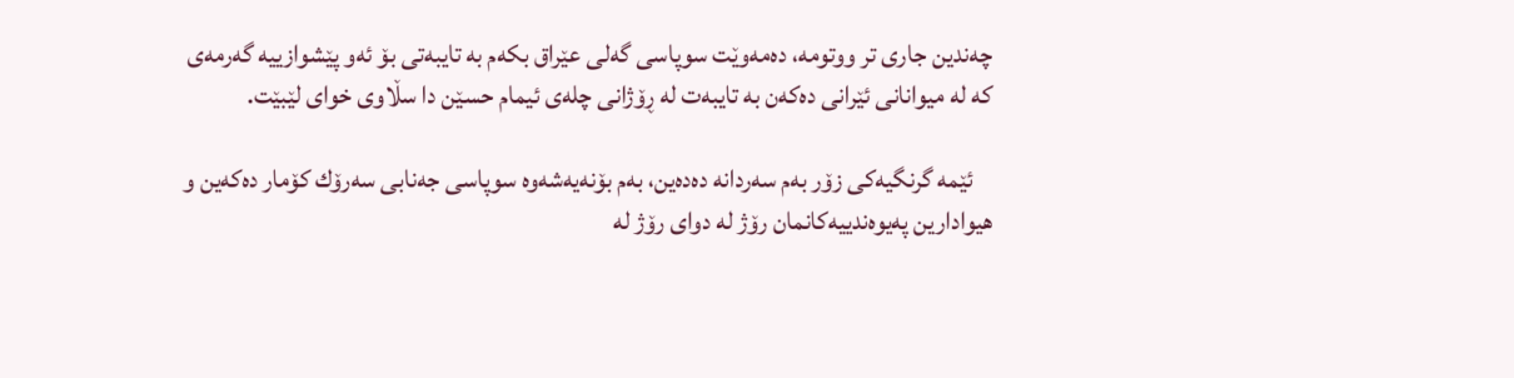چه‌ندین جاری تر ووتومه‌، ده‌مه‌وێت سوپاسی گه‌لی عێراق بكه‌م به‌ تایبه‌تی بۆ ئه‌و پێشوازییه‌ گه‌رمه‌ی كه‌ له‌ میوانانی ئێرانی ده‌كه‌ن به‌ تایبه‌ت له‌ ڕۆژانی چله‌ی ئیمام حسێن دا سڵاوی خوای لێبێت.

    ئێمه‌ گرنگیه‌كی زۆر به‌م سه‌ردانه‌ ده‌ده‌ین، به‌م بۆنه‌یه‌شه‌وه‌ سوپاسی جه‌نابی سه‌رۆك كۆمار ده‌كه‌ین و هیوادارین په‌یوه‌ندییه‌كانمان رۆژ له‌ دوای رۆژ له‌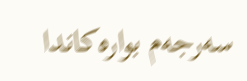سه‌رجه‌م بواره‌كاندا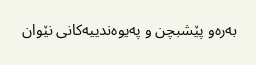به‌ره‌و پێشبچن و په‌یوه‌ندییه‌كانی نێوان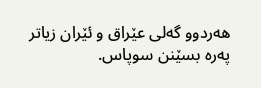هه‌ردوو گه‌لی عێراق و ئێران زیاتر په‌ره‌ بسێنن سوپاس.